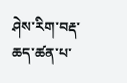ཤེས་རིག་བརྡ་ཆད་ཚན་པ་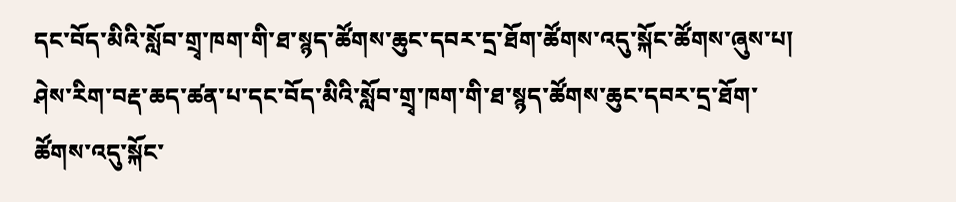དང་བོད་མིའི་སློབ་གྲྭ་ཁག་གི་ཐ་སྙད་ཚོགས་ཆུང་དབར་དྲ་ཐོག་ཚོགས་འདུ་སྐོང་ཚོགས་ཞུས་པ། ཤེས་རིག་བརྡ་ཆད་ཚན་པ་དང་བོད་མིའི་སློབ་གྲྭ་ཁག་གི་ཐ་སྙད་ཚོགས་ཆུང་དབར་དྲ་ཐོག་ཚོགས་འདུ་སྐོང་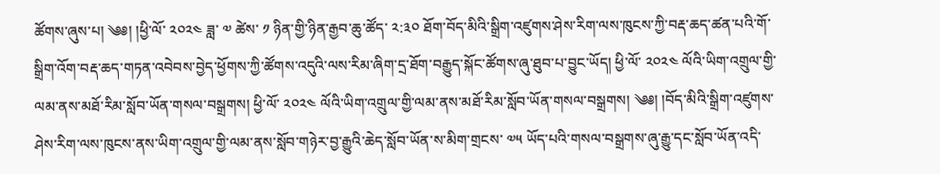ཚོགས་ཞུས་པ། ༄༅། །ཕྱི་ལོ་ ༢༠༢༤ ཟླ་ ༧ ཚེས་ ༡ ཉིན་གྱི་ཉིན་རྒྱབ་ཆུ་ཚོད་ ༢:༣༠ ཐོག་བོད་མིའི་སྒྲིག་འཛུགས་ཤེས་རིག་ལས་ཁུངས་ཀྱི་བརྡ་ཆད་ཚན་པའི་གོ་སྒྲིག་འོག་བརྡ་ཆད་གཏན་འབེབས་བྱེད་ཕྱོགས་ཀྱི་ཚོགས་འདུའི་ལས་རིམ་ཞིག་དྲ་ཐོག་བརྒྱུད་སྐོང་ཚོགས་ཞུ་ཐུབ་པ་བྱུང་ཡོད། ཕྱི་ལོ་ ༢༠༢༤ ལོའི་ཡིག་འགྲུལ་གྱི་ལམ་ནས་མཐོ་རིམ་སློབ་ཡོན་གསལ་བསྒྲགས། ཕྱི་ལོ་ ༢༠༢༤ ལོའི་ཡིག་འགྲུལ་གྱི་ལམ་ནས་མཐོ་རིམ་སློབ་ཡོན་གསལ་བསྒྲགས། ༄༅། །བོད་མིའི་སྒྲིག་འཛུགས་ཤེས་རིག་ལས་ཁུངས་ནས་ཡིག་འགྲུལ་གྱི་ལམ་ནས་སློབ་གཉེར་བྱ་རྒྱུའི་ཆེད་སློབ་ཡོན་ས་མིག་གྲངས་ ༧༥ ཡོད་པའི་གསལ་བསྒྲགས་ཞུ་རྒྱུ་དང་སློབ་ཡོན་འདི་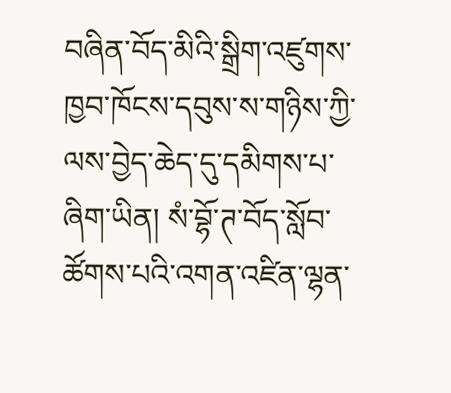བཞིན་བོད་མིའི་སྒྲིག་འཛུགས་ཁྱབ་ཁོངས་དབུས་ས་གཉིས་ཀྱི་ལས་བྱེད་ཆེད་དུ་དམིགས་པ་ཞིག་ཡིན། སཾ་བྷོ་ཊ་བོད་སློབ་ཚོགས་པའི་འགན་འཛིན་ལྷན་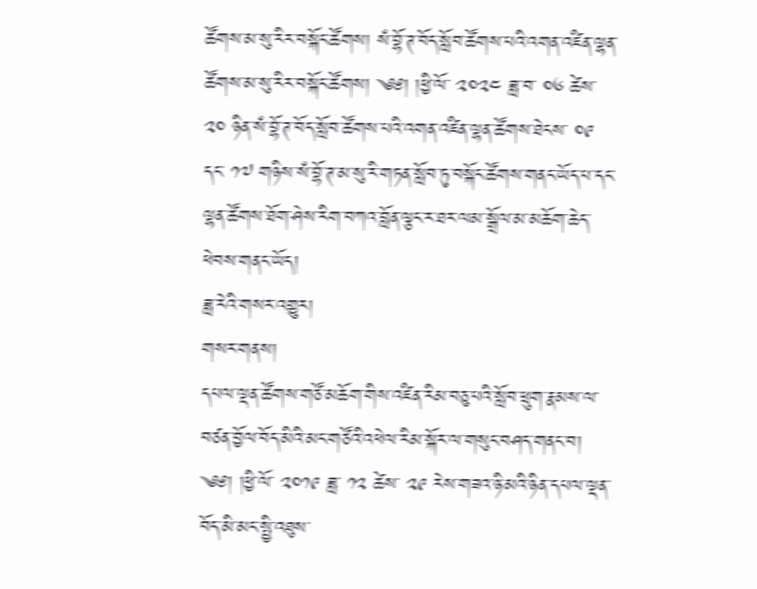ཚོགས་མ་སུ་རིར་བསྐོང་ཚོགས། སཾ་བྷོ་ཊ་བོད་སློབ་ཚོགས་པའི་འགན་འཛིན་ལྷན་ཚོགས་མ་སུ་རིར་བསྐོང་ཚོགས། ༄༅། །ཕྱི་ལོ་ ༢༠༢༤ ཟླ་བ་ ༠༦ ཚེས་ ༢༠ ཉིན་སཾ་བྷོ་ཊ་བོད་སློབ་ཚོགས་པའི་འགན་འཛིན་ལྷན་ཚོགས་ཐེངས་ ༠༩ དང་ ༡༧ གཉིས་སཾ་བྷོ་ཊ་མ་སུ་རི་གཏན་སློབ་ཏུ་བསྐོང་ཚོགས་གནང་ཡོད་པ་དང་ལྷན་ཚོགས་ཐོག་ཤེས་རིག་བཀའ་བློན་ལྕང་ར་ཐར་ལམ་སྒྲོལ་མ་མཆོག་ཆེད་ཕེབས་གནང་ཡོད།
ཟླ་རེའི་གསར་འགྱུར།
གསར་གནས།
དཔལ་ལྡན་ཚོགས་གཙོ་མཆོག་གིས་འཛིན་རིམ་བཅུ་པའི་སློབ་ཕྲུག་རྣམས་ལ་བཙན་བྱོལ་བོད་མིའི་མང་གཙོའི་འཕེལ་རིམ་སྐོར་ལ་གསུང་བཤད་གནང་བ།
༄༅། །ཕྱི་ལོ་ ༢༠༡༩ ཟླ་ ༡༢ ཚེས་ ༢༩ རེས་གཟའ་ཉི་མའི་ཉིན་དཔལ་ལྡན་བོད་མི་མང་སྤྱི་འཐུས་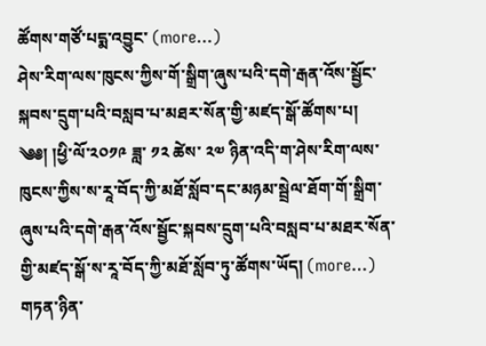ཚོགས་གཙོ་པདྨ་འབྱུང་ (more…)
ཤེས་རིག་ལས་ཁུངས་ཀྱིས་གོ་སྒྲིག་ཞུས་པའི་དགེ་རྒན་འོས་སྦྱོང་སྐབས་དྲུག་པའི་བསླབ་པ་མཐར་སོན་གྱི་མཛད་སྒོ་ཚོགས་པ།
༄༅། །ཕྱི་ལོ་༢༠༡༩ ཟླ་ ༡༢ ཚེས་ ༢༧ ཉིན་འདི་ག་ཤེས་རིག་ལས་ཁུངས་ཀྱིས་ས་རཱ་བོད་ཀྱི་མཐོ་སློབ་དང་མཉམ་སྦྲེལ་ཐོག་གོ་སྒྲིག་ཞུས་པའི་དགེ་རྒན་འོས་སྦྱོང་སྐབས་དྲུག་པའི་བསླབ་པ་མཐར་སོན་གྱི་མཛད་སྒོ་ས་རཱ་བོད་ཀྱི་མཐོ་སློབ་ཏུ་ཚོགས་ཡོད། (more…)
གཏན་ཉིན་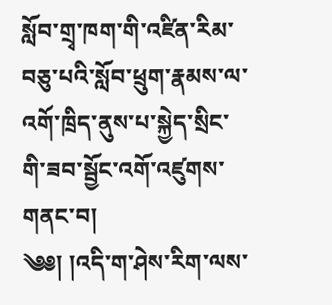སློབ་གྲྭ་ཁག་གི་འཛིན་རིམ་བཅུ་པའི་སློབ་ཕྲུག་རྣམས་ལ་འགོ་ཁྲིད་ནུས་པ་སྐྱེད་སྲིང་གི་ཟབ་སྦྱོང་འགོ་འཛུགས་གནང་བ།
༄༅། །འདི་ག་ཤེས་རིག་ལས་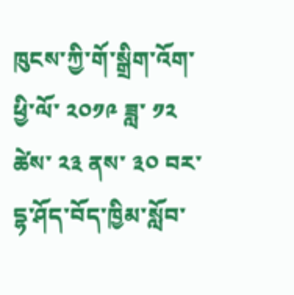ཁུངས་ཀྱི་གོ་སྒྲིག་འོག་ཕྱི་ལོ་ ༢༠༡༩ ཟླ་ ༡༢ ཚེས་ ༢༣ ནས་ ༣༠ བར་དྷ་ཤོད་བོད་ཁྱིམ་སློབ་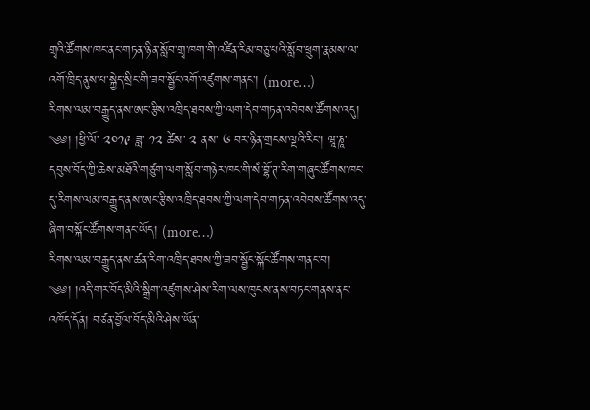གྲྭའི་ཚོགས་ཁང་ནང་གཏན་ཉིན་སློབ་གྲྭ་ཁག་གི་འཛིན་རིམ་བཅུ་པའི་སློབ་ཕྲུག་རྣམས་ལ་འགོ་ཁྲིད་ནུས་པ་སྐྱེད་སྲིང་གི་ཟབ་སྦྱོང་འགོ་འཛུགས་གནང་། (more…)
རིགས་ལམ་བརྒྱུད་ནས་ཨང་རྩིས་འཁྲིད་ཐབས་ཀྱི་ལག་དེབ་གཏན་འབེབས་ཚོགས་འདུ།
༄༅། །ཕྱི་ལོ་ ༢༠༡༩ ཟླ་ ༡༢ ཚེས་ ༢ ནས་ ༦ བར་ཉིན་གྲངས་ལྔའི་རིང་། ཝཱ་ཎཱ་དབུས་བོད་ཀྱི་ཆེས་མཐོའི་གཙུག་ལག་སློབ་གཉེར་ཁང་གི་སཾ་བྷོ་ཊ་རིག་གཞུང་ཚོགས་ཁང་དུ་རིགས་ལམ་བརྒྱུད་ནས་ཨང་རྩིས་འཁྲིད་ཐབས་ཀྱི་ལག་དེབ་གཏན་འབེབས་ཚོགས་འདུ་ཞིག་བསྐོང་ཚོགས་གནང་ཡོད། (more…)
རིགས་ལམ་བརྒྱུད་ནས་ཚན་རིག་འཁྲིད་ཐབས་ཀྱི་ཟབ་སྦྱོང་སྐོང་ཚོགས་གནང་བ།
༄༅། །འདི་གར་བོད་མིའི་སྒྲིག་འཛུགས་ཤེས་རིག་ལས་ཁུངས་ནས་བཏང་གནས་ནང་འཁོད་དོན། བཙན་བྱོལ་བོད་མིའི་ཤེས་ཡོན་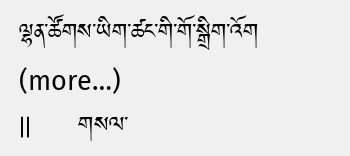ལྷན་ཚོགས་ཡིག་ཚང་གི་གོ་སྒྲིག་འོག (more…)
||      གསལ་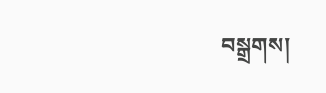བསྒྲགས།